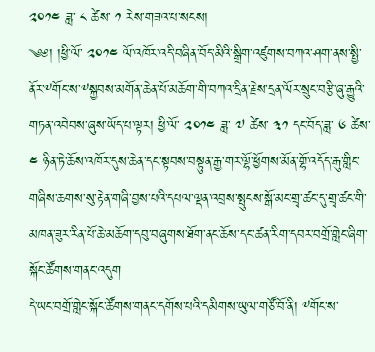༢༠༡༤ ཟླ་ ༨ ཚེས་ ༡ རེས་གཟའ་པ་སངས།
༄༅། །ཕྱི་ལོ་ ༢༠༡༤ ལོ་འཁོར་འདི་བཞིན་བོད་མིའི་སྒྲིག་འཛུགས་བཀའ་ཤག་ནས་སྤྱི་ནོར་༸གོང་ས་༸སྐྱབས་མགོན་ཆེན་པོ་མཆོག་གི་བཀའ་དྲིན་རྗེས་དྲན་ལོར་སྲུང་བརྩི་ཞུ་རྒྱུའི་གཏན་འབེབས་ཞུས་ཡོད་པ་ལྟར། ཕྱི་ལོ་ ༢༠༡༤ ཟླ་ ༧ ཚེས་ ༣༡ དང་བོད་ཟླ་ ༦ ཚེས་ ༤ ཉིན་ཏེ་ཆོས་འཁོར་དུས་ཆེན་དང་སྟབས་བསྟུན་རྒྱ་གར་ལྷོ་ཕྱོགས་མོན་གྷོ་འདོད་རྒུ་གླིང་གཞིས་ཆགས་སུ་རྟེན་གཞི་བྱས་པའི་དཔལ་ལྡན་འབྲས་སྤུངས་སྒོ་མང་གྲྭ་ཚང་དུ་གྲྭ་ཚང་གི་མཁན་ཟུར་རིན་པོ་ཆེ་མཆོག་དབུ་བཞུགས་ཐོག་ནང་ཆོས་དང་ཚན་རིག་དབར་བགྲོ་གླེང་ཞིག་སྐོང་ཚོགས་གནང་འདུག
དེ་ཡང་བགྲོ་གླེང་སྐོང་ཚོགས་གནང་དགོས་པའི་དམིགས་ཡུལ་གཙོ་བོ་ནི། ༸གོང་ས་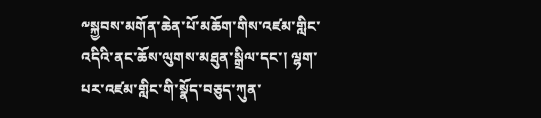༸སྐྱབས་མགོན་ཆེན་པོ་མཆོག་གིས་འཛམ་གླིང་འདིའི་ནང་ཆོས་ལུགས་མཐུན་སྒྲིལ་དང་། ལྷག་པར་འཛམ་གླིང་གི་སྣོད་བཅུད་ཀུན་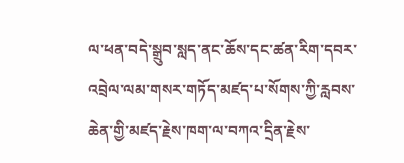ལ་ཕན་བདེ་སྒྲུབ་སླད་ནང་ཆོས་དང་ཚན་རིག་དབར་འབྲེལ་ལམ་གསར་གཏོད་མཛད་པ་སོགས་ཀྱི་རླབས་ཆེན་གྱི་མཛད་རྗེས་ཁག་ལ་བཀའ་དྲིན་རྗེས་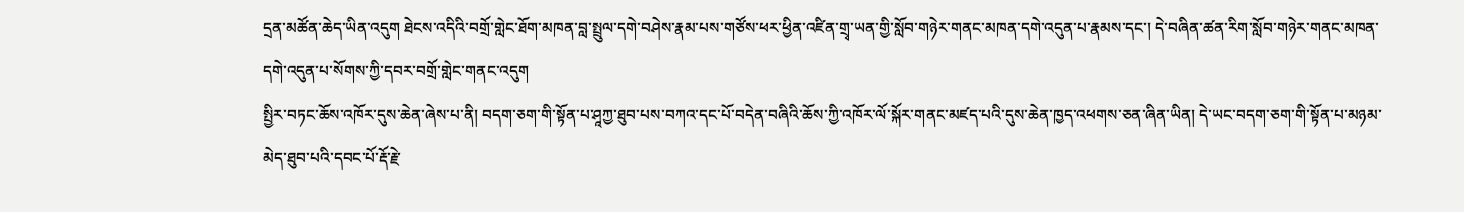དྲན་མཚོན་ཆེད་ཡིན་འདུག ཐེངས་འདིའི་བགྲོ་གླེང་ཐོག་མཁན་བླ་སྤྲུལ་དགེ་བཤེས་རྣམ་པས་གཙོས་ཕར་ཕྱིན་འཛིན་གྲྭ་ཡན་གྱི་སློབ་གཉེར་གནང་མཁན་དགེ་འདུན་པ་རྣམས་དང་། དེ་བཞིན་ཚན་རིག་སློབ་གཉེར་གནང་མཁན་དགེ་འདུན་པ་སོགས་ཀྱི་དབར་བགྲོ་གླེང་གནང་འདུག
སྤྱིར་བཏང་ཆོས་འཁོར་དུས་ཆེན་ཞེས་པ་ནི། བདག་ཅག་གི་སྟོན་པ་ཤཱཀྱ་ཐུབ་པས་བཀའ་དང་པོ་བདེན་བཞིའི་ཆོས་ཀྱི་འཁོར་ལོ་སྐོར་གནང་མཛད་པའི་དུས་ཆེན་ཁྱད་འཕགས་ཅན་ཞིན་ཡིན། དེ་ཡང་བདག་ཅག་གི་སྟོན་པ་མཉམ་མེད་ཐུབ་པའི་དབང་པོ་རྡོ་རྗེ་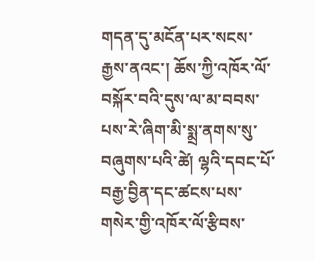གདན་དུ་མངོན་པར་སངས་རྒྱས་ནའང་། ཆོས་ཀྱི་འཁོར་ལོ་བསྐོར་བའི་དུས་ལ་མ་བབས་པས་རེ་ཞིག་མི་སྨྲ་ནགས་སུ་བཞུགས་པའི་ཚེ། ལྷའི་དབང་པོ་བརྒྱ་བྱིན་དང་ཚངས་པས་གསེར་གྱི་འཁོར་ལོ་རྩིབས་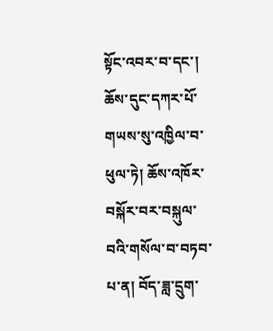སྟོང་འབར་བ་དང་། ཆོས་དུང་དཀར་པོ་གཡས་སུ་འཁྱིལ་བ་ཕུལ་ཏེ། ཆོས་འཁོར་བསྐོར་བར་བསྐུལ་བའི་གསོལ་བ་བཏབ་པ་ན། བོད་ཟླ་དྲུག་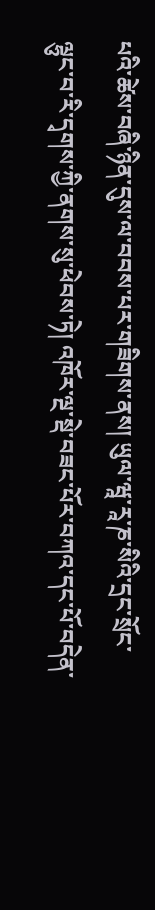པའི་ཚེས་བཞི་ཉིན་དུས་ལ་བབས་པར་གཟིགས་ནས། ཡུལ་ཝཱ་རཱ་ཎ་སིའི་དྲང་སྲོང་ལྷུང་བ་རི་དྭགས་ཀྱི་ནགས་སུ་ཕེབས་ཏེ། འཁོར་ལྔ་སྡེ་བཟང་པོར་བཀའ་དང་པོ་བདེན་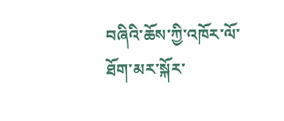བཞིའི་ཆོས་ཀྱི་འཁོར་ལོ་ཐོག་མར་སྐོར་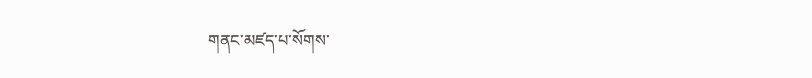གནང་མཛད་པ་སོགས་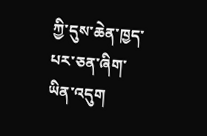ཀྱི་དུས་ཆེན་ཁྱད་པར་ཅན་ཞིག་ཡིན་འདུག